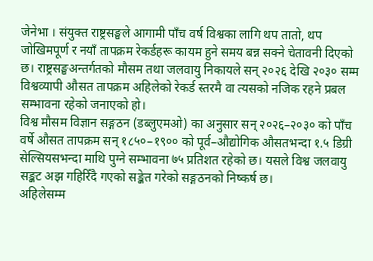जेनेभा । संयुक्त राष्ट्रसङ्घले आगामी पाँच वर्ष विश्वका लागि थप तातो, थप जोखिमपूर्ण र नयाँ तापक्रम रेकर्डहरू कायम हुने समय बन्न सक्ने चेतावनी दिएको छ। राष्ट्रसङ्घअन्तर्गतको मौसम तथा जलवायु निकायले सन् २०२६ देखि २०३० सम्म विश्वव्यापी औसत तापक्रम अहिलेको रेकर्ड स्तरमै वा त्यसको नजिक रहने प्रबल सम्भावना रहेको जनाएको हो।
विश्व मौसम विज्ञान सङ्गठन (डब्लुएमओ) का अनुसार सन् २०२६–२०३० को पाँच वर्षे औसत तापक्रम सन् १८५०–१९०० को पूर्व–औद्योगिक औसतभन्दा १.५ डिग्री सेल्सियसभन्दा माथि पुग्ने सम्भावना ७५ प्रतिशत रहेको छ। यसले विश्व जलवायु सङ्कट अझ गहिरिँदै गएको सङ्केत गरेको सङ्गठनको निष्कर्ष छ।
अहिलेसम्म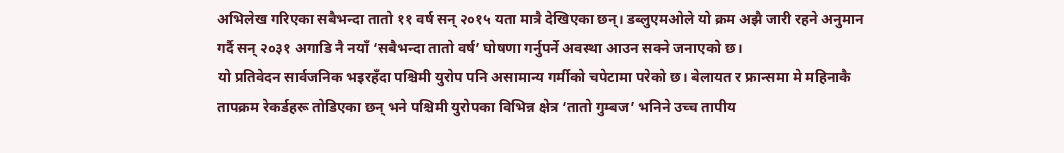अभिलेख गरिएका सबैभन्दा तातो ११ वर्ष सन् २०१५ यता मात्रै देखिएका छन्। डब्लुएमओले यो क्रम अझै जारी रहने अनुमान गर्दै सन् २०३१ अगाडि नै नयाँ ‘सबैभन्दा तातो वर्ष’ घोषणा गर्नुपर्ने अवस्था आउन सक्ने जनाएको छ।
यो प्रतिवेदन सार्वजनिक भइरहँदा पश्चिमी युरोप पनि असामान्य गर्मीको चपेटामा परेको छ। बेलायत र फ्रान्समा मे महिनाकै तापक्रम रेकर्डहरू तोडिएका छन् भने पश्चिमी युरोपका विभिन्न क्षेत्र ‘तातो गुम्बज’ भनिने उच्च तापीय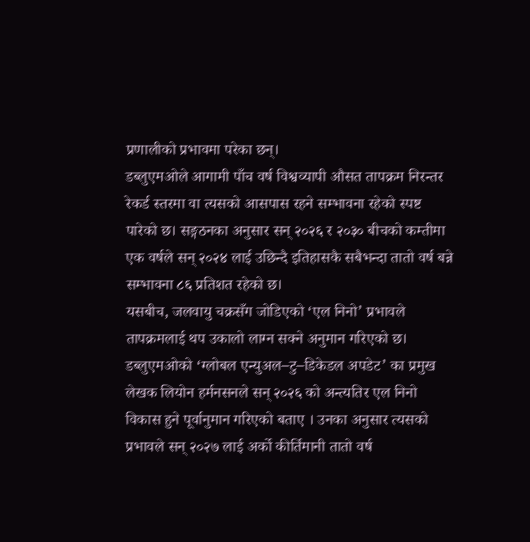प्रणालीको प्रभावमा परेका छन्।
डब्लुएमओले आगामी पाँच वर्ष विश्वव्यापी औसत तापक्रम निरन्तर रेकर्ड स्तरमा वा त्यसको आसपास रहने सम्भावना रहेको स्पष्ट पारेको छ। सङ्गठनका अनुसार सन् २०२६ र २०३० बीचको कम्तीमा एक वर्षले सन् २०२४ लाई उछिन्दै इतिहासकै सबैभन्दा तातो वर्ष बन्ने सम्भावना ८६ प्रतिशत रहेको छ।
यसबीच, जलवायु चक्रसँग जोडिएको ‘एल निनो’ प्रभावले तापक्रमलाई थप उकालो लाग्न सक्ने अनुमान गरिएको छ। डब्लुएमओको ‘ग्लोबल एन्युअल–टु–डिकेडल अपडेट’ का प्रमुख लेखक लियोन हर्मनसनले सन् २०२६ को अन्त्यतिर एल निनो विकास हुने पूर्वानुमान गरिएको बताए । उनका अनुसार त्यसको प्रभावले सन् २०२७ लाई अर्को कीर्तिमानी तातो वर्ष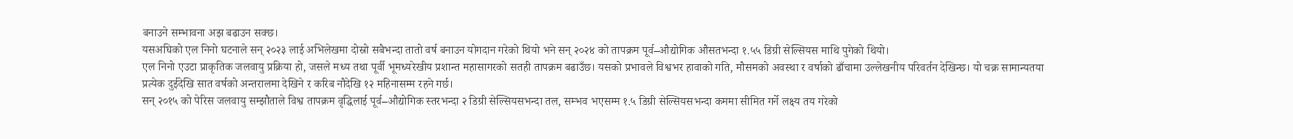बनाउने सम्भावना अझ बढाउन सक्छ।
यसअघिको एल निनो घटनाले सन् २०२३ लाई अभिलेखमा दोस्रो सबैभन्दा तातो वर्ष बनाउन योगदान गरेको थियो भने सन् २०२४ को तापक्रम पूर्व–औद्योगिक औसतभन्दा १.५५ डिग्री सेल्सियस माथि पुगेको थियो।
एल निनो एउटा प्राकृतिक जलवायु प्रक्रिया हो, जसले मध्य तथा पूर्वी भूमध्यरेखीय प्रशान्त महासागरको सतही तापक्रम बढाउँछ। यसको प्रभावले विश्वभर हावाको गति, मौसमको अवस्था र वर्षाको ढाँचामा उल्लेखनीय परिवर्तन देखिन्छ। यो चक्र सामान्यतया प्रत्येक दुईदेखि सात वर्षको अन्तरालमा देखिने र करिब नौदेखि १२ महिनासम्म रहने गर्छ।
सन् २०१५ को पेरिस जलवायु सम्झौताले विश्व तापक्रम वृद्धिलाई पूर्व–औद्योगिक स्तरभन्दा २ डिग्री सेल्सियसभन्दा तल, सम्भव भएसम्म १.५ डिग्री सेल्सियसभन्दा कममा सीमित गर्ने लक्ष्य तय गरेको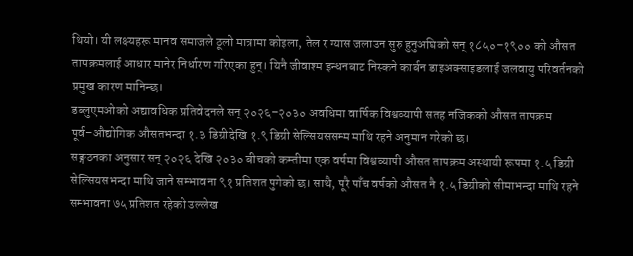थियो। यी लक्ष्यहरू मानव समाजले ठूलो मात्रामा कोइला, तेल र ग्यास जलाउन सुरु हुनुअघिको सन् १८५०–१९०० को औसत तापक्रमलाई आधार मानेर निर्धारण गरिएका हुन्। यिनै जीवाश्म इन्धनबाट निस्कने कार्बन डाइअक्साइडलाई जलवायु परिवर्तनको प्रमुख कारण मानिन्छ।
डब्लुएमओको अद्यावधिक प्रतिवेदनले सन् २०२६–२०३० अवधिमा वार्षिक विश्वव्यापी सतह नजिकको औसत तापक्रम पूर्व–औद्योगिक औसतभन्दा १.३ डिग्रीदेखि १.९ डिग्री सेल्सियससम्म माथि रहने अनुमान गरेको छ।
सङ्गठनका अनुसार सन् २०२६ देखि २०३० बीचको कम्तीमा एक वर्षमा विश्वव्यापी औसत तापक्रम अस्थायी रूपमा १.५ डिग्री सेल्सियसभन्दा माथि जाने सम्भावना ९१ प्रतिशत पुगेको छ। साथै, पूरै पाँच वर्षको औसत नै १.५ डिग्रीको सीमाभन्दा माथि रहने सम्भावना ७५ प्रतिशत रहेको उल्लेख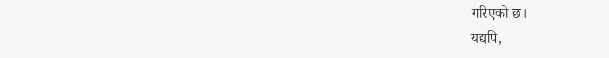गरिएको छ।
यद्यपि,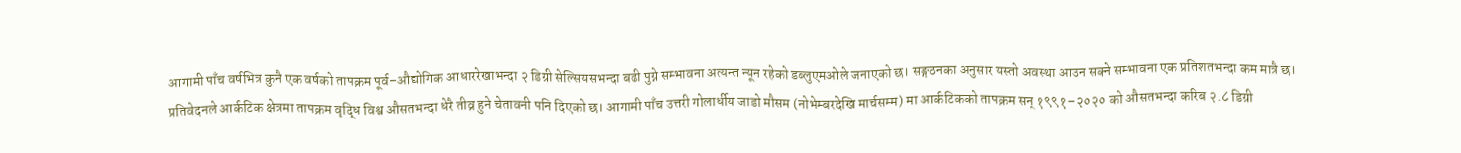आगामी पाँच वर्षभित्र कुनै एक वर्षको तापक्रम पूर्व–औद्योगिक आधाररेखाभन्दा २ डिग्री सेल्सियसभन्दा बढी पुग्ने सम्भावना अत्यन्त न्यून रहेको डब्लुएमओले जनाएको छ। सङ्गठनका अनुसार यस्तो अवस्था आउन सक्ने सम्भावना एक प्रतिशतभन्दा कम मात्रै छ।
प्रतिवेदनले आर्कटिक क्षेत्रमा तापक्रम वृद्धि विश्व औसतभन्दा धेरै तीव्र हुने चेतावनी पनि दिएको छ। आगामी पाँच उत्तरी गोलार्धीय जाडो मौसम (नोभेम्बरदेखि मार्चसम्म) मा आर्कटिकको तापक्रम सन् १९९१–२०२० को औसतभन्दा करिब २.८ डिग्री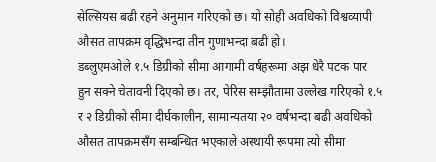सेल्सियस बढी रहने अनुमान गरिएको छ। यो सोही अवधिको विश्वव्यापी औसत तापक्रम वृद्धिभन्दा तीन गुणाभन्दा बढी हो।
डब्लुएमओले १.५ डिग्रीको सीमा आगामी वर्षहरूमा अझ धेरै पटक पार हुन सक्ने चेतावनी दिएको छ। तर, पेरिस सम्झौतामा उल्लेख गरिएको १.५ र २ डिग्रीको सीमा दीर्घकालीन, सामान्यतया २० वर्षभन्दा बढी अवधिको औसत तापक्रमसँग सम्बन्धित भएकाले अस्थायी रूपमा त्यो सीमा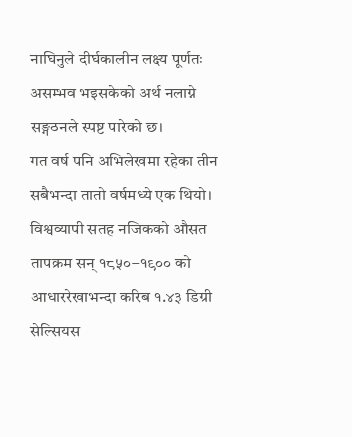नाघिनुले दीर्घकालीन लक्ष्य पूर्णतः असम्भव भइसकेको अर्थ नलाग्ने सङ्गठनले स्पष्ट पारेको छ।
गत वर्ष पनि अभिलेखमा रहेका तीन सबैभन्दा तातो वर्षमध्ये एक थियो। विश्वव्यापी सतह नजिकको औसत तापक्रम सन् १८५०–१९०० को आधाररेखाभन्दा करिब १.४३ डिग्री सेल्सियस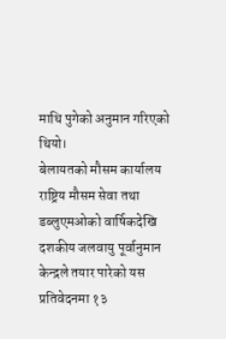माथि पुगेको अनुमान गरिएको थियो।
बेलायतको मौसम कार्यालय राष्ट्रिय मौसम सेवा तथा डब्लुएमओको वार्षिकदेखि दशकीय जलवायु पूर्वानुमान केन्द्रले तयार पारेको यस प्रतिवेदनमा १३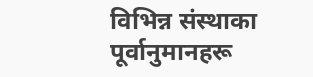विभिन्न संस्थाका पूर्वानुमानहरू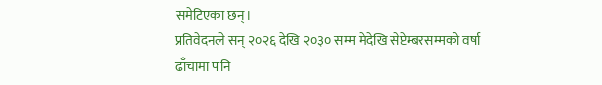समेटिएका छन्।
प्रतिवेदनले सन् २०२६ देखि २०३० सम्म मेदेखि सेप्टेम्बरसम्मको वर्षा ढाँचामा पनि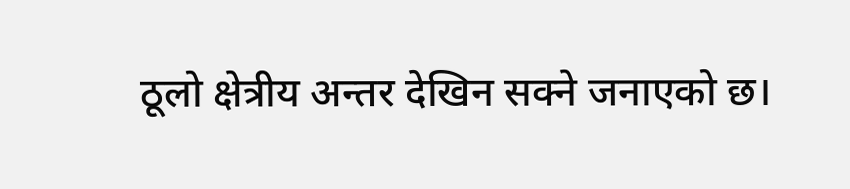ठूलो क्षेत्रीय अन्तर देखिन सक्ने जनाएको छ।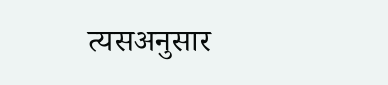त्यसअनुसार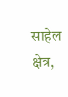साहेल क्षेत्र,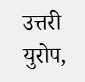उत्तरी युरोप,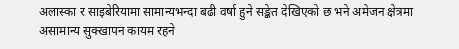अलास्का र साइबेरियामा सामान्यभन्दा बढी वर्षा हुने सङ्केत देखिएको छ भने अमेजन क्षेत्रमा असामान्य सुक्खापन कायम रहने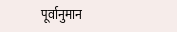पूर्वानुमान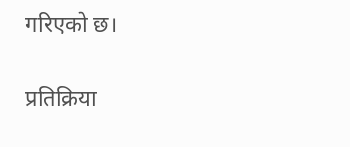गरिएको छ।

प्रतिक्रिया